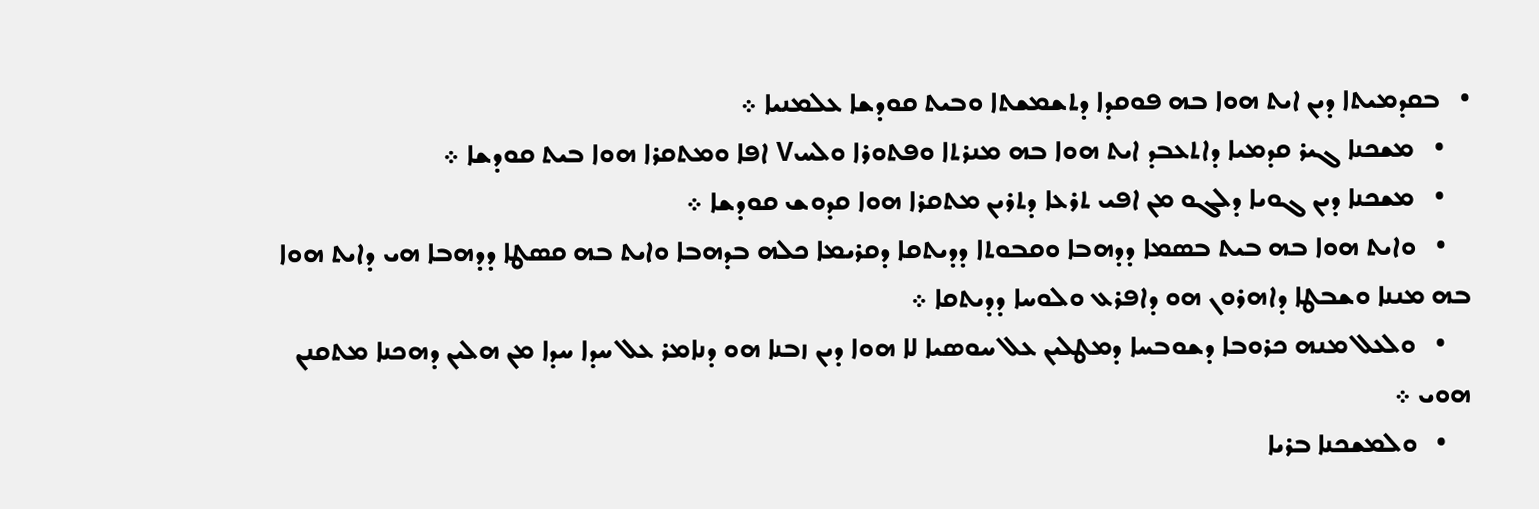•   ܒܩܕܡܝܬܐ ܕܝܢ ܐܝܬ ܗܘܐ ܒܗ ܦܘܩܕܐ ܕܬܫܡܫܬܐ ܘܒܝܬ ܩܘܕܫܐ ܥܠܡܢܝܐ ܀
    •   ܡܫܟܢܐ ܓܝܪ ܩܕܡܝܐ ܕܐܬܥܒܕ ܐܝܬ ܗܘܐ ܒܗ ܡܢܪܬܐ ܘܦܬܘܪܐ ܘܠܚV ܐܦܐ ܘܡܬܩܪܐ ܗܘܐ ܒܝܬ ܩܘܕܫܐ ܀
    •   ܡܫܟܢܐ ܕܝܢ ܓܘܝܐ ܕܠܓܘ ܡܢ ܐܦܝ ܬܪܥܐ ܕܬܪܝܢ ܡܬܩܪܐ ܗܘܐ ܩܕܘܫ ܩܘܕܫܐ ܀
    •   ܘܐܝܬ ܗܘܐ ܒܗ ܒܝܬ ܒܤܡܐ ܕܕܗܒܐ ܘܩܒܘܬܐ ܕܕܝܬܩܐ ܕܩܪܝܡܐ ܟܠܗ ܒܕܗܒܐ ܘܐܝܬ ܒܗ ܩܤܛܐ ܕܕܗܒܐ ܗܝ ܕܐܝܬ ܗܘܐ ܒܗ ܡܢܢܐ ܘܫܒܛܐ ܕܐܗܪܘܢ ܗܘ ܕܐܦܪܥ ܘܠܘܚܐ ܕܕܝܬܩܐ ܀
    •   ܘܠܥܠ ܡܢܗ ܟܪܘܒܐ ܕܫܘܒܚܐ ܕܡܛܠܝܢ ܥܠ ܚܘܤܝܐ ܠܐ ܗܘܐ ܕܝܢ ܙܒܢܐ ܗܘ ܕܢܐܡܪ ܥܠ ܚܕܐ ܚܕܐ ܡܢ ܗܠܝܢ ܕܗܟܢܐ ܡܬܩܢܢ ܗܘܝ ܀
    •   ܘܠܡܫܟܢܐ ܒܪܝܐ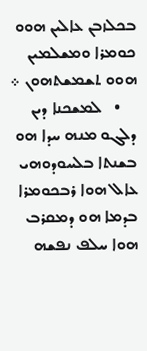ܒܟܠܙܒܢ ܥܐܠܝܢ ܗܘܘ ܟܘܡܪܐ ܘܡܫܠܡܝܢ ܗܘܘ ܬܫܡܫܬܗܘܢ ܀
    •   ܠܡܫܟܢܐ ܕܝܢ ܕܠܓܘ ܡܢܗ ܚܕܐ ܗܘ ܒܫܢܬܐ ܒܠܚܘܕܘܗܝ ܥܐܠ ܗܘܐ ܪܒܟܘܡܪܐ ܒܕܡܐ ܗܘ ܕܡܩܪܒ ܗܘܐ ܚܠܦ ܢܦܫܗ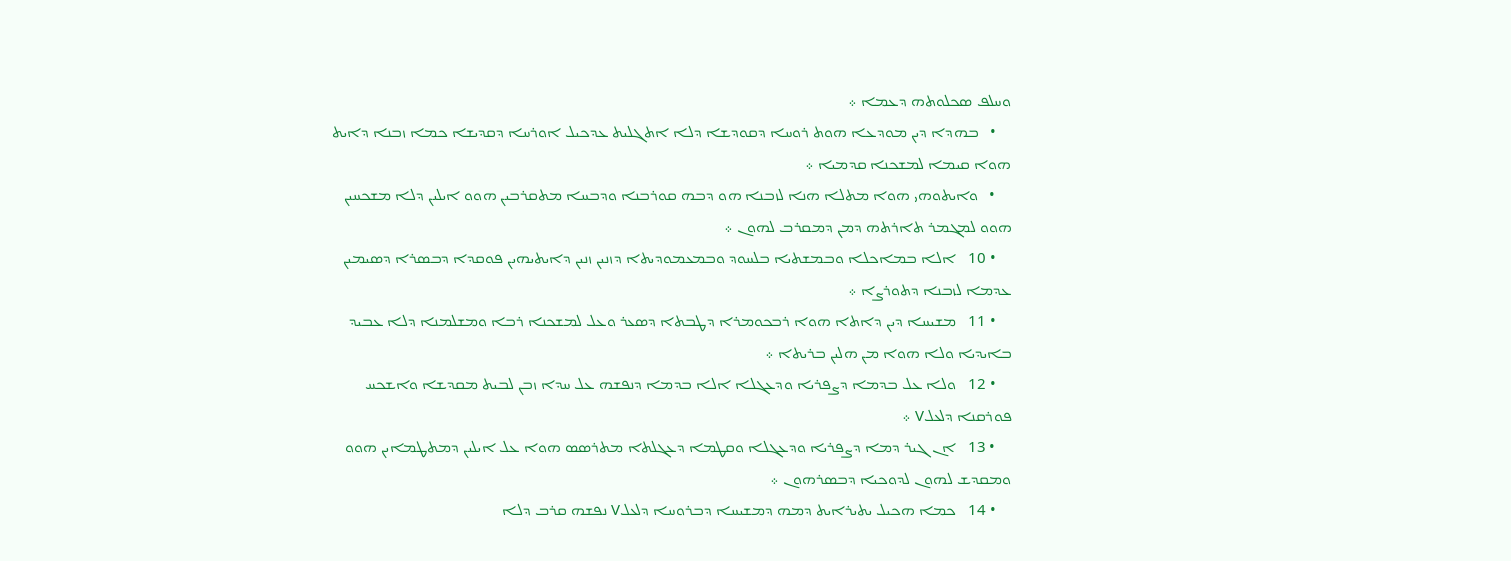ܘܚܠܦ ܤܟܠܘܬܗ ܕܥܡܐ ܀
    •   ܒܗܕܐ ܕܝܢ ܡܘܕܥܐ ܗܘܬ ܪܘܚܐ ܕܩܘܕܫܐ ܕܠܐ ܐܬܓܠܝܬ ܥܕܟܝܠ ܐܘܪܚܐ ܕܩܕܝܫܐ ܟܡܐ ܙܒܢܐ ܕܐܝܬ ܗܘܐ ܩܝܡܐ ܠܡܫܟܢܐ ܩܕܡܝܐ ܀
    •   ܘܐܝܬܘܗܝ ܗܘܐ ܡܬܠܐ ܗܢܐ ܠܙܒܢܐ ܗܘ ܕܒܗ ܩܘܪܒܢܐ ܘܕܒܚܐ ܡܬܩܪܒܝܢ ܗܘܘ ܐܝܠܝܢ ܕܠܐ ܡܫܟܚܝܢ ܗܘܘ ܠܡܓܡܪ ܬܐܪܬܗ ܕܡܢ ܕܡܩܪܒ ܠܗܘܢ ܀
    • 10   ܐܠܐ ܒܡܐܟܠܐ ܘܒܡܫܬܝܐ ܒܠܚܘܕ ܘܒܡܥܡܘܕܝܬܐ ܕܙܢܝܢ ܙܢܝܢ ܕܐܝܬܝܗܝܢ ܦܘܩܕܐ ܕܒܤܪܐ ܕܤܝܡܝܢ ܥܕܡܐ ܠܙܒܢܐ ܕܬܘܪܨܐ ܀
    • 11   ܡܫܝܚܐ ܕܝܢ ܕܐܬܐ ܗܘܐ ܪܒܟܘܡܪܐ ܕܛܒܬܐ ܕܤܥܪ ܘܥܠ ܠܡܫܟܢܐ ܪܒܐ ܘܡܫܠܡܢܐ ܕܠܐ ܥܒܝܕ ܒܐܝܕܝܐ ܘܠܐ ܗܘܐ ܡܢ ܗܠܝܢ ܒܪܝܬܐ ܀
    • 12   ܘܠܐ ܥܠ ܒܕܡܐ ܕܨܦܪܝܐ ܘܕܥܓܠܐ ܐܠܐ ܒܕܡܐ ܕܢܦܫܗ ܥܠ ܚܕܐ ܙܒܢ ܠܒܝܬ ܡܩܕܫܐ ܘܐܫܟܚ ܦܘܪܩܢܐ ܕܠܥܠV ܀
    • 13   ܐܢ ܓܝܪ ܕܡܐ ܕܨܦܪܝܐ ܘܕܥܓܠܐ ܘܩܛܡܐ ܕܥܓܠܬܐ ܡܬܪܤܤ ܗܘܐ ܥܠ ܐܝܠܝܢ ܕܡܬܛܡܐܝܢ ܗܘܘ ܘܡܩܕܫ ܠܗܘܢ ܠܕܘܟܝܐ ܕܒܤܪܗܘܢ ܀
    • 14   ܟܡܐ ܗܟܝܠ ܝܬܝܪܐܝܬ ܕܡܗ ܕܡܫܝܚܐ ܕܒܪܘܚܐ ܕܠܥܠV ܢܦܫܗ ܩܪܒ ܕܠܐ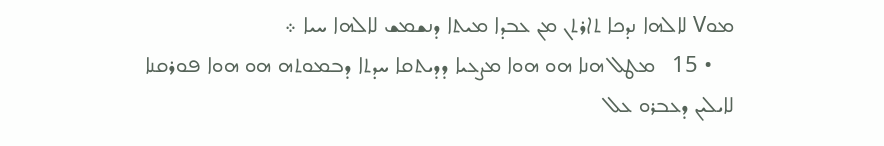ܡܘV ܠܐܠܗܐ ܢܕܟܐ ܬܐܪܬܢ ܡܢ ܥܒܕܐ ܡܝܬܐ ܕܢܫܡܫ ܠܐܠܗܐ ܚܝܐ ܀
    • 15   ܡܛܠ ܗܢܐ ܗܘ ܗܘܐ ܡܨܥܝܐ ܕܕܝܬܩܐ ܚܕܬܐ ܕܒܡܘܬܗ ܗܘ ܗܘܐ ܦܘܪܩܢܐ ܠܐܝܠܝܢ ܕܥܒܪܘ ܥܠ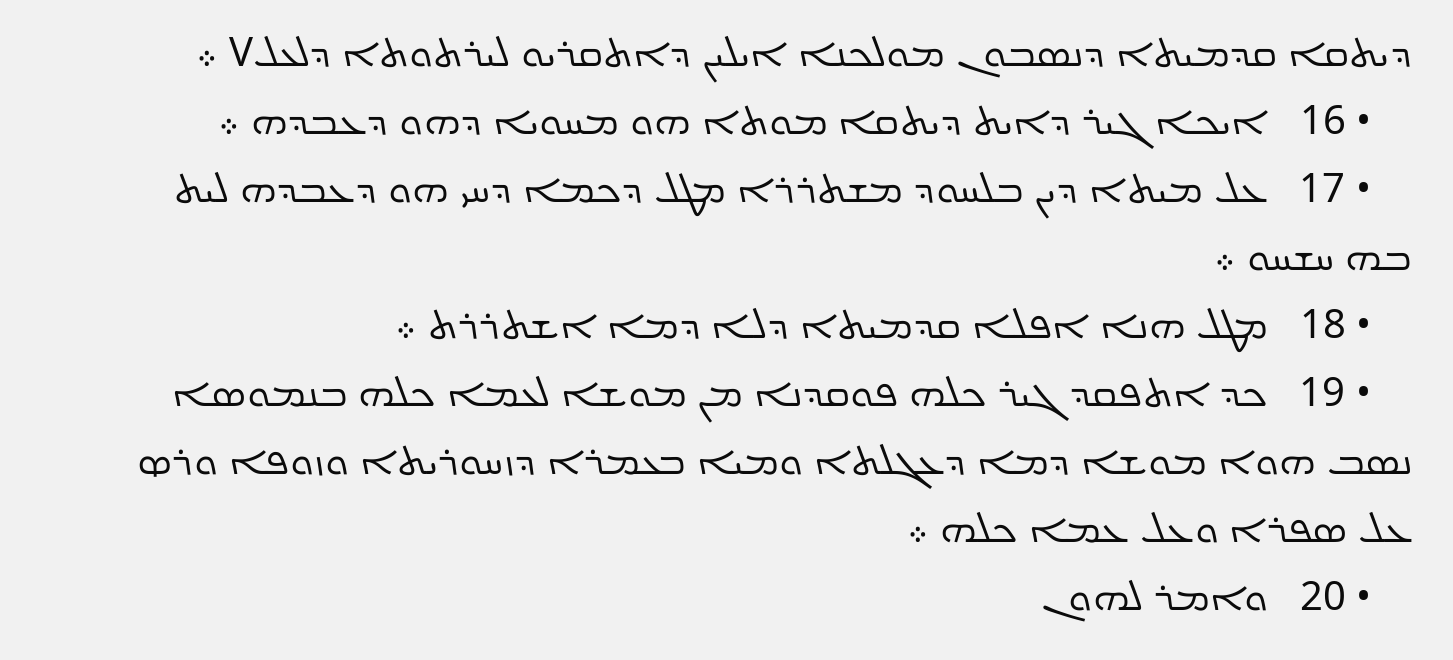ܕܝܬܩܐ ܩܕܡܝܬܐ ܕܢܤܒܘܢ ܡܘܠܟܢܐ ܐܝܠܝܢ ܕܐܬܩܪܝܘ ܠܝܪܬܘܬܐ ܕܠܥܠV ܀
    • 16   ܐܝܟܐ ܓܝܪ ܕܐܝܬ ܕܝܬܩܐ ܡܘܬܐ ܗܘ ܡܚܘܝܐ ܕܗܘ ܕܥܒܕܗ ܀
    • 17   ܥܠ ܡܝܬܐ ܕܝܢ ܒܠܚܘܕ ܡܫܬܪܪܐ ܡܛܠ ܕܟܡܐ ܕܚܝ ܗܘ ܕܥܒܕܗ ܠܝܬ ܒܗ ܚܫܚܘ ܀
    • 18   ܡܛܠ ܗܢܐ ܐܦܠܐ ܩܕܡܝܬܐ ܕܠܐ ܕܡܐ ܐܫܬܪܪܬ ܀
    • 19   ܟܕ ܐܬܦܩܕ ܓܝܪ ܟܠܗ ܦܘܩܕܢܐ ܡܢ ܡܘܫܐ ܠܥܡܐ ܟܠܗ ܒܢܡܘܤܐ ܢܤܒ ܗܘܐ ܡܘܫܐ ܕܡܐ ܕܥܓܠܬܐ ܘܡܝܐ ܒܥܡܪܐ ܕܙܚܘܪܝܬܐ ܘܙܘܦܐ ܘܪܤ ܥܠ ܤܦܪܐ ܘܥܠ ܥܡܐ ܟܠܗ ܀
    • 20   ܘܐܡܪ ܠܗܘܢ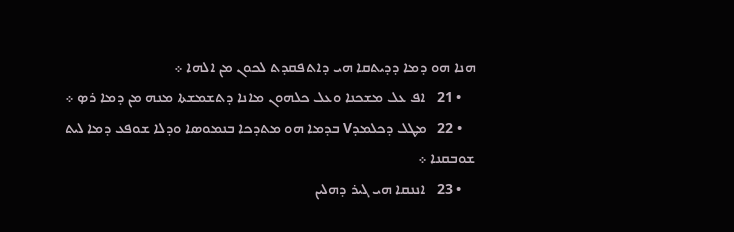ܗܢܐ ܗܘ ܕܡܐ ܕܕܝܬܩܐ ܗܝ ܕܐܬܦܩܕܬ ܠܟܘܢ ܡܢ ܐܠܗܐ ܀
    • 21   ܐܦ ܥܠ ܡܫܟܢܐ ܘܥܠ ܟܠܗܘܢ ܡܐܢܐ ܕܬܫܡܫܬܐ ܡܢܗ ܡܢ ܕܡܐ ܪܤ ܀
    • 22   ܡܛܠ ܕܟܠܡܕV ܒܕܡܐ ܗܘ ܡܬܕܟܐ ܒܢܡܘܤܐ ܘܕܠܐ ܫܘܦܥ ܕܡܐ ܠܝܬ ܫܘܒܩܢܐ ܀
    • 23   ܐܢܢܩܐ ܗܝ ܓܝܪ ܕܗܠܝܢ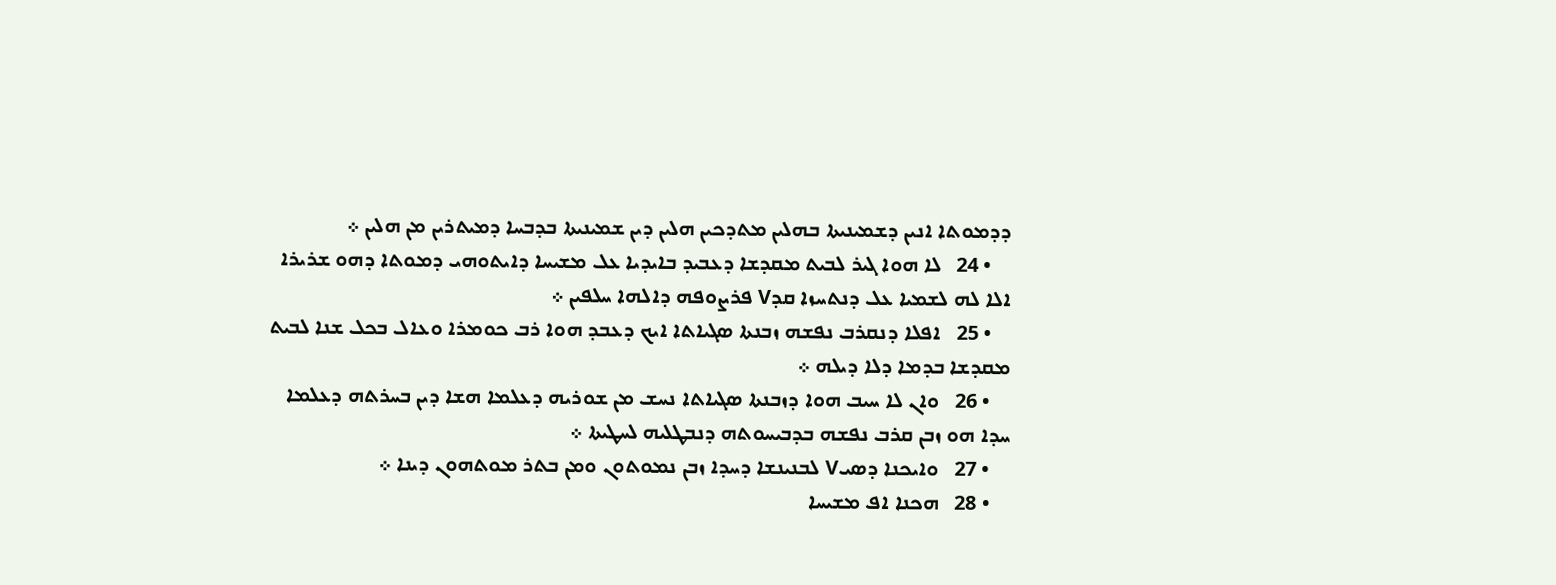ܕܕܡܘܬܐ ܐܢܝܢ ܕܫܡܝܢܝܬܐ ܒܗܠܝܢ ܡܬܕܟܝܢ ܗܠܝܢ ܕܝܢ ܫܡܝܢܝܬܐ ܒܕܒܚܐ ܕܡܝܬܪܝܢ ܡܢ ܗܠܝܢ ܀
    • 24   ܠܐ ܗܘܐ ܓܝܪ ܠܒܝܬ ܡܩܕܫܐ ܕܥܒܝܕ ܒܐܝܕܝܐ ܥܠ ܡܫܝܚܐ ܕܐܝܬܘܗܝ ܕܡܘܬܐ ܕܗܘ ܫܪܝܪܐ ܐܠܐ ܠܗ ܠܫܡܝܐ ܥܠ ܕܢܬܚܙܐ ܩܕV ܦܪܨܘܦܗ ܕܐܠܗܐ ܚܠܦܝܢ ܀
    • 25   ܐܦܠܐ ܕܢܩܪܒ ܢܦܫܗ ܙܒܢܬܐ ܤܓܝܐܬܐ ܐܝܟ ܕܥܒܕ ܗܘܐ ܪܒ ܟܘܡܪܐ ܘܥܐܠ ܒܟܠ ܫܢܐ ܠܒܝܬ ܡܩܕܫܐ ܒܕܡܐ ܕܠܐ ܕܝܠܗ ܀
    • 26   ܘܐܢ ܠܐ ܚܝܒ ܗܘܐ ܕܙܒܢܬܐ ܤܓܝܐܬܐ ܢܚܫ ܡܢ ܫܘܪܝܗ ܕܥܠܡܐ ܗܫܐ ܕܝܢ ܒܚܪܬܗ ܕܥܠܡܐ ܚܕܐ ܗܘ ܙܒܢ ܩܪܒ ܢܦܫܗ ܒܕܒܝܚܘܬܗ ܕܢܒܛܠܝܗ ܠܚܛܝܬܐ ܀
    • 27   ܘܐܝܟܢܐ ܕܤܝV ܠܒܢܝܢܫܐ ܕܚܕܐ ܙܒܢ ܢܡܘܬܘܢ ܘܡܢ ܒܬܪ ܡܘܬܗܘܢ ܕܝܢܐ ܀
    • 28   ܗܟܢܐ ܐܦ ܡܫܝܚܐ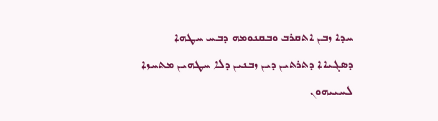ܚܕܐ ܙܒܢ ܐܬܩܪܒ ܘܒܩܢܘܡܗ ܕܒܚ ܚܛܗܐ ܕܤܓܝܐܐ ܕܬܪܬܝܢ ܕܝܢ ܙܒܢܝܢ ܕܠܐ ܚܛܗܝܢ ܡܬܚܙܐ ܠܚܝܝܗܘܢ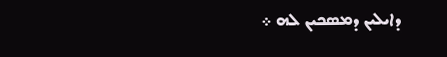ܕܐܝܠܝܢ ܕܡܤܟܝܢ ܠܗ ܀